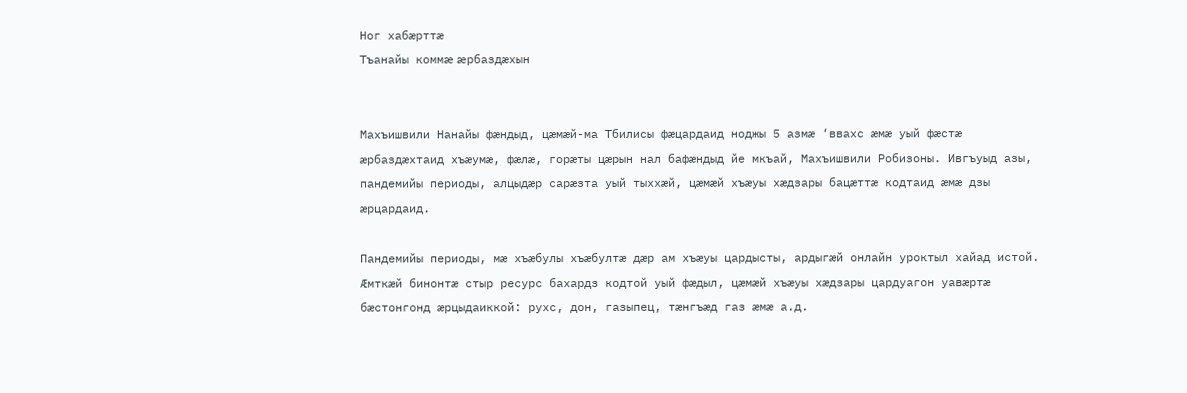Ног хабæрттæ
Тъанайы коммæ æрбаздæхын


Махъишвили Нанайы фæндыд, цæмæй-ма Тбилисы фæцардаид ноджы 5 азмæ ‘ввахс æмæ уый фæстæ æрбаздæхтаид хъæумæ, фæлæ, горæты цæрын нал бафæндыд йе мкъай, Махъишвили Робизоны. Ивгъуыд азы, пандемийы периоды, алцыдæр сарæзта уый тыххæй, цæмæй хъæуы хæдзары бацæттæ кодтаид æмæ дзы æрцардаид.

Пандемийы периоды, мæ хъæбулы хъæбултæ дæр ам хъæуы цардысты, ардыгæй онлайн уроктыл хайад истой. Æмткæй бинонтæ стыр ресурс бахардз кодтой уый фæдыл, цæмæй хъæуы хæдзары цардуагон уавæртæ бæстонгонд æрцыдаиккой: рухс, дон, газыпец, тæнгъæд газ æмæ а.д.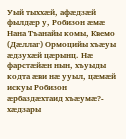Уый тыххæй, афæдзæй фылдæр у, Робизон æмæ Нана Тъанайы комы, Квемо (Дæллаг) Ормоцийы хъæуы æдзухæй цæрынц. Нæ фарстæйæн нын, хъуыды кодта æви нæ ууыл, цæмæй искуы Робизон æрбаздæхтаид хъæумæ?- хæдзары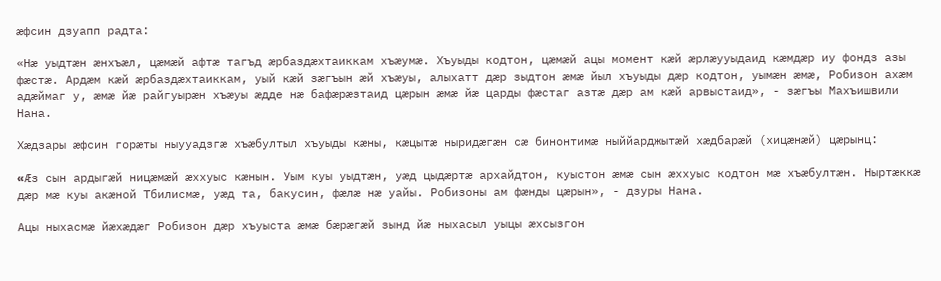æфсин дзуапп радта:

«Нæ уыдтæн æнхъæл, цæмæй афтæ тагъд æрбаздæхтаиккам хъæумæ. Хъуыды кодтон, цæмæй ацы момент кæй æрлæууыдаид кæмдæр иу фондз азы фæстæ. Ардæм кæй æрбаздæхтаиккам, уый кæй зæгъын æй хъæуы, алыхатт дæр зыдтон æмæ йыл хъуыды дæр кодтон, уымæн æмæ, Робизон ахæм адæймаг у, æмæ йæ райгуырæн хъæуы æдде нæ бафæрæзтаид цæрын æмæ йæ царды фæстаг азтæ дæр ам кæй арвыстаид», - зæгъы Махъишвили Нана.

Хæдзары æфсин горæты ныууадзгæ хъæбултыл хъуыды кæны, кæцытæ ныридæгæн сæ бинонтимæ ныййарджытæй хæдбарæй (хицæнæй) цæрынц:

«Æз сын ардыгæй ницæмæй æххуыс кæнын. Уым куы уыдтæн, уæд цыдæртæ архайдтон, куыстон æмæ сын æххуыс кодтон мæ хъæбултæн. Ныртæккæ дæр мæ куы акæной Тбилисмæ, уæд та, бакусин, фæлæ нæ уайы. Робизоны ам фæнды цæрын», - дзуры Нана.

Ацы ныхасмæ йæхæдæг Робизон дæр хъуыста æмæ бæрæгæй зынд йæ ныхасыл уыцы æхсызгон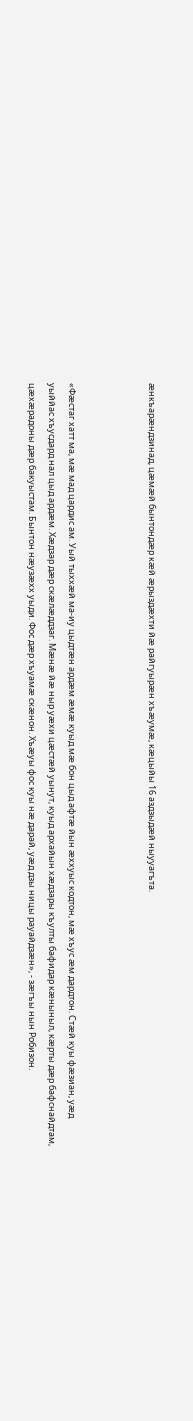æнкъарæндзинад, цæмæй бынтондæр кæй æрыздæхти йæ райгуырæн хъæумæ, кæцыйы 16 аздзыдæй ныууагъта.



«Фæстаг хатт ма, мæ мад цардис ам. Уый тыххæй ма-иу цыдтæн ардæм æмæ куыд мæ бон цыд афтæ йын æххуыс кодтон, мæ хъус æм дардтон. Стæй куы фæзиан, уæд уыййас хъусдард нал цыд ардæм. Хæдзар дæр скæлæддзаг. Мæнæ йæ ныр уæхи цæстæй уынут, куыд архайын хæдзары къулты бафидар кæныныл, кæрты дæр бафснайдтам, цæхæрадоны дæр бакуыстам. Бынтон нæузæхх уыди. Фос дæр хъуамæ скæнон. Хъæуы фос куы нæ дарай, уæд дзы ницы рауайдзæн», - зæгъы нын Робизон.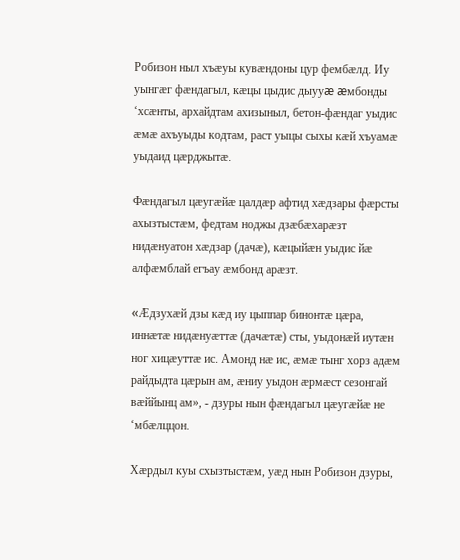Робизон ныл хъæуы кувæндоны цур фембæлд. Иу уынгæг фæндагыл, кæцы цыдис дыууæ æмбонды ‘хсæнты, архайдтам ахизыныл, бетон-фæндаг уыдис æмæ ахъуыды кодтам, раст уыцы сыхы кæй хъуамæ уыдаид цæрджытæ.

Фæндагыл цæугæйæ цалдæр афтид хæдзары фæрсты ахызтыстæм, федтам ноджы дзæбæхарæзт нидæнуатон хæдзар (дачæ), кæцыйæн уыдис йæ алфæмблай егъау æмбонд арæзт.

«Æдзухæй дзы кæд иу цыппар бинонтæ цæра, иннæтæ нидæнуæттæ (дачæтæ) сты, уыдонæй иутæн ног хицæуттæ ис. Амонд нæ ис, æмæ тынг хорз адæм райдыдта цæрын ам, æниу уыдон æрмæст сезонгай вæййынц ам», - дзуры нын фæндагыл цæугæйæ не ‘мбæлццон.

Хæрдыл куы схызтыстæм, уæд нын Робизон дзуры,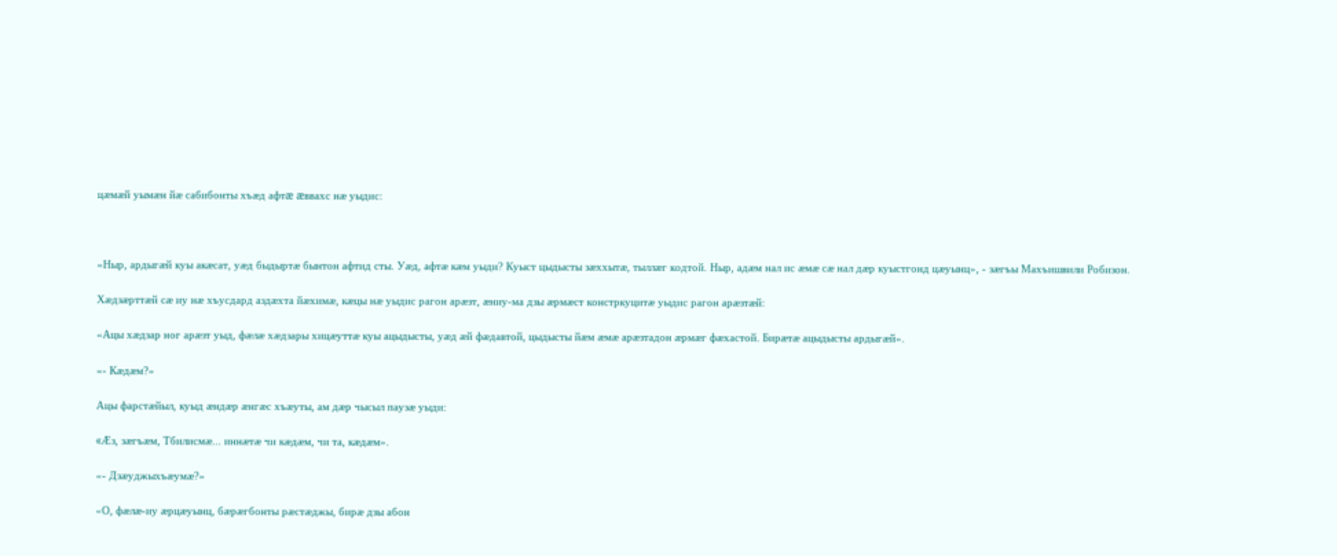цæмæй уымæн йæ сабибонты хъæд афтæ æввахс нæ уыдис:



«Ныр, ардыгæй куы акæсат, уæд быдыртæ бынтон афтид сты. Уæд, афтæ кæм уыди? Куыст цыдысты зæххытæ, тыллæг кодтой. Ныр, адæм нал ис æмæ сæ нал дæр куыстгонд цæуынц», - зæгъы Махъишвили Робизон.

Хæдзæрттæй сæ иу нæ хъусдард аздæхта йæхимæ, кæцы нæ уыдис рагон арæзт, æниу-ма дзы æрмæст констркуцитæ уыдис рагон арæзтæй:

«Ацы хæдзар ног арæзт уыд, фæлæ хæдзары хицæуттæ куы ацыдысты, уæд æй фæдавтой, цыдысты йæм æмæ арæзтадон æрмæг фæхастой. Бирæтæ ацыдысты ардыгæй».

«- Кæдæм?»

Ацы фарстæйыл, куыд æндæр æнгæс хъæуты, ам дæр чысыл паузæ уыди:

«Æз, зæгъæм, Тбилисмæ... иннæтæ чи кæдæм, чи та, кæдæм».

«- Дзæуджыхъæумæ?»

«О, фæлæ-иу æрцæуынц, бæрæгбонты рæстæджы, бирæ дзы абон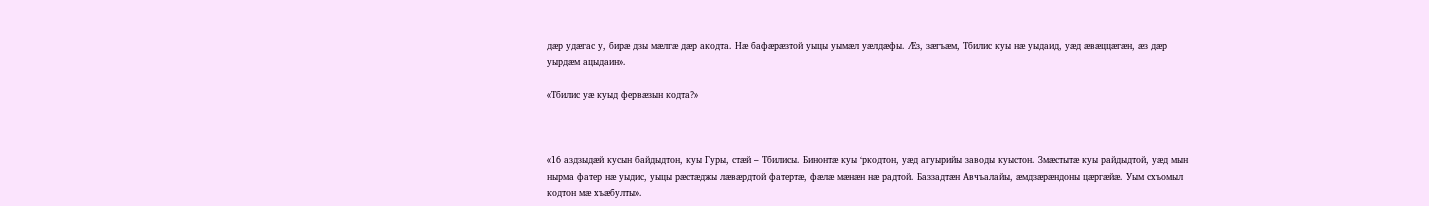дæр удæгас у, бирæ дзы мæлгæ дæр акодта. Нæ бафæрæзтой уыцы уымæл уæлдæфы. Æз, зæгъæм, Тбилис куы нæ уыдаид, уæд æвæццæгæн, æз дæр уырдæм ацыдаин».

«Тбилис уæ куыд фервæзын кодта?»



«16 аздзыдæй кусын байдыдтон, куы Гуры, стæй – Тбилисы. Бинонтæ куы ‘ркодтон, уæд агуырийы заводы куыстон. Змæстытæ куы райдыдтой, уæд мын нырма фатер нæ уыдис, уыцы рæстæджы лæвæрдтой фатертæ, фæлæ мæнæн нæ радтой. Баззадтæн Авчъалайы, æмдзæрæндоны цæргæйæ. Уым схъомыл кодтон мæ хъæбулты».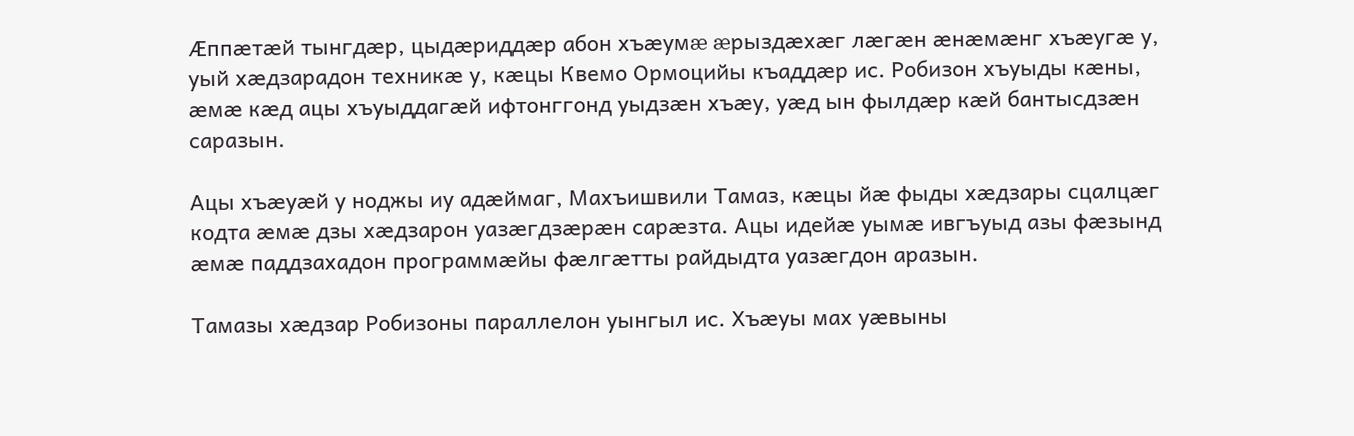Æппæтæй тынгдæр, цыдæриддæр абон хъæумæ æрыздæхæг лæгæн æнæмæнг хъæугæ у, уый хæдзарадон техникæ у, кæцы Квемо Ормоцийы къаддæр ис. Робизон хъуыды кæны, æмæ кæд ацы хъуыддагæй ифтонггонд уыдзæн хъæу, уæд ын фылдæр кæй бантысдзæн саразын.

Ацы хъæуæй у ноджы иу адæймаг, Махъишвили Тамаз, кæцы йæ фыды хæдзары сцалцæг кодта æмæ дзы хæдзарон уазæгдзæрæн сарæзта. Ацы идейæ уымæ ивгъуыд азы фæзынд æмæ паддзахадон программæйы фæлгæтты райдыдта уазæгдон аразын.

Тамазы хæдзар Робизоны параллелон уынгыл ис. Хъæуы мах уæвыны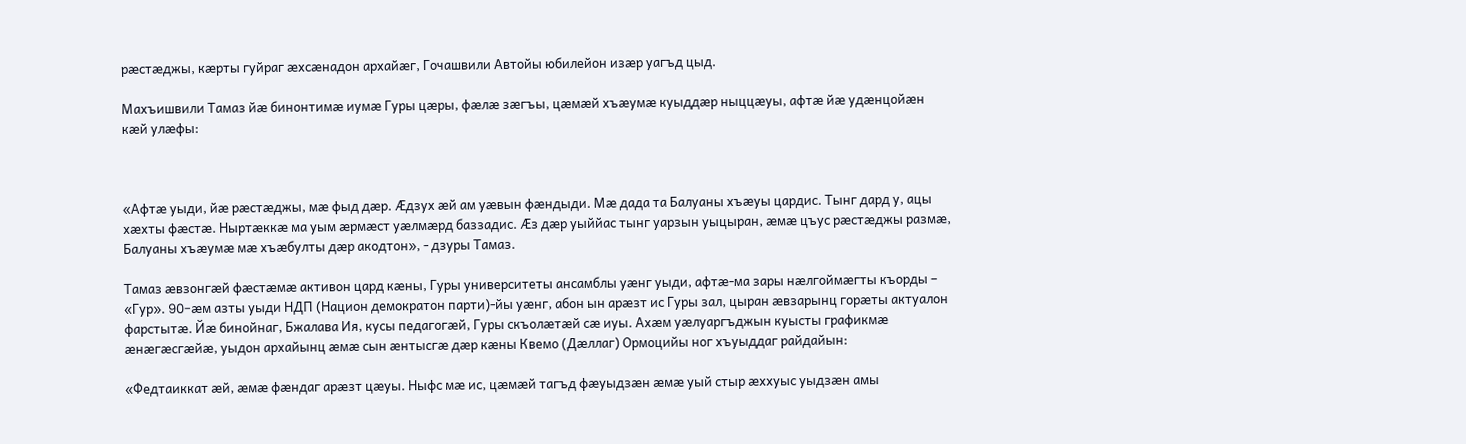рæстæджы, кæрты гуйраг æхсæнадон архайæг, Гочашвили Автойы юбилейон изæр уагъд цыд.

Махъишвили Тамаз йæ бинонтимæ иумæ Гуры цæры, фæлæ зæгъы, цæмæй хъæумæ куыддæр ныццæуы, афтæ йæ удæнцойæн кæй улæфы:



«Афтæ уыди, йæ рæстæджы, мæ фыд дæр. Æдзух æй ам уæвын фæндыди. Мæ дада та Балуаны хъæуы цардис. Тынг дард у, ацы хæхты фæстæ. Ныртæккæ ма уым æрмæст уæлмæрд баззадис. Æз дæр уыййас тынг уарзын уыцыран, æмæ цъус рæстæджы размæ, Балуаны хъæумæ мæ хъæбулты дæр акодтон», - дзуры Тамаз.

Тамаз æвзонгæй фæстæмæ активон цард кæны, Гуры университеты ансамблы уæнг уыди, афтæ-ма зары нæлгоймæгты къорды – «Гур». 90-æм азты уыди НДП (Национ демократон парти)-йы уæнг, абон ын арæзт ис Гуры зал, цыран æвзарынц горæты актуалон фарстытæ. Йæ бинойнаг, Бжалава Ия, кусы педагогæй, Гуры скъолæтæй сæ иуы. Ахæм уæлуаргъджын куысты графикмæ æнæгæсгæйæ, уыдон архайынц æмæ сын æнтысгæ дæр кæны Квемо (Дæллаг) Ормоцийы ног хъуыддаг райдайын:

«Федтаиккат æй, æмæ фæндаг арæзт цæуы. Ныфс мæ ис, цæмæй тагъд фæуыдзæн æмæ уый стыр æххуыс уыдзæн амы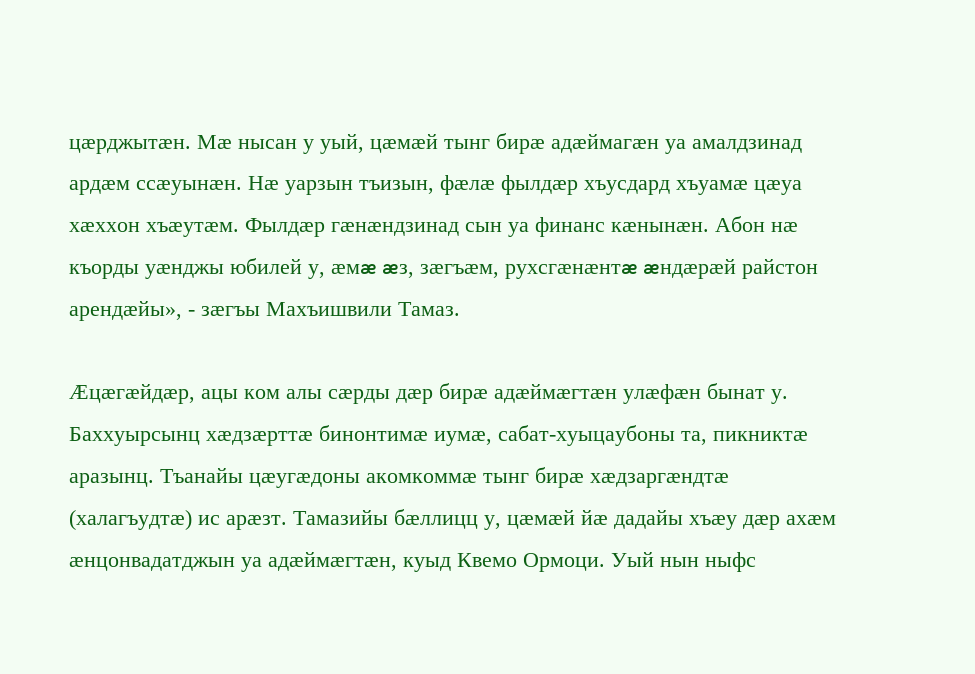цæрджытæн. Мæ нысан у уый, цæмæй тынг бирæ адæймагæн уа амалдзинад ардæм ссæуынæн. Нæ уарзын тъизын, фæлæ фылдæр хъусдард хъуамæ цæуа хæххон хъæутæм. Фылдæр гæнæндзинад сын уа финанс кæнынæн. Абон нæ къорды уæнджы юбилей у, æмæ æз, зæгъæм, рухсгæнæнтæ æндæрæй райстон арендæйы», - зæгъы Махъишвили Тамаз.

Æцæгæйдæр, ацы ком алы сæрды дæр бирæ адæймæгтæн улæфæн бынат у. Баххуырсынц хæдзæрттæ бинонтимæ иумæ, сабат-хуыцаубоны та, пикниктæ аразынц. Тъанайы цæугæдоны акомкоммæ тынг бирæ хæдзаргæндтæ (халагъудтæ) ис арæзт. Тамазийы бæллицц у, цæмæй йæ дадайы хъæу дæр ахæм æнцонвадатджын уа адæймæгтæн, куыд Квемо Ормоци. Уый нын ныфс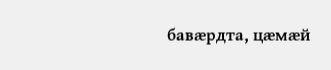бавæрдта, цæмæй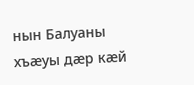нын Балуаны хъæуы дæр кæй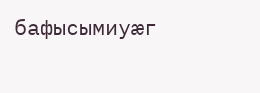бафысымиуæг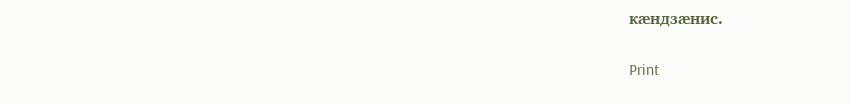кæндзæнис.

Print